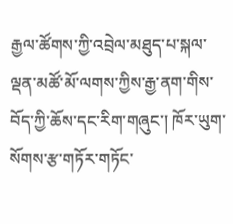རྒྱལ་ཚོགས་ཀྱི་འབྲེལ་མཐུད་པ་སྐལ་ལྡན་མཚོ་མོ་ལགས་ཀྱིས་རྒྱ་ནག་གིས་བོད་ཀྱི་ཆོས་དང་རིག་གཞུང་། ཁོར་ཡུག་སོགས་རྩ་གཏོར་གཏོང་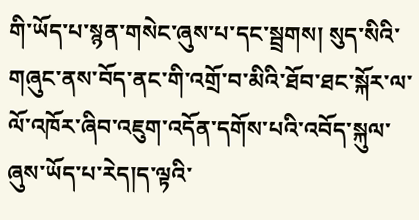གི་ཡོད་པ་སྙན་གསེང་ཞུས་པ་དང་སྦྲགས། སུད་སིའི་གཞུང་ནས་བོད་ནང་གི་འགྲོ་བ་མིའི་ཐོབ་ཐང་སྐོར་ལ་ལོ་འཁོར་ཞིབ་འཇུག་འདོན་དགོས་པའི་འབོད་སྐུལ་ཞུས་ཡོད་པ་རེད།ད་ལྟའི་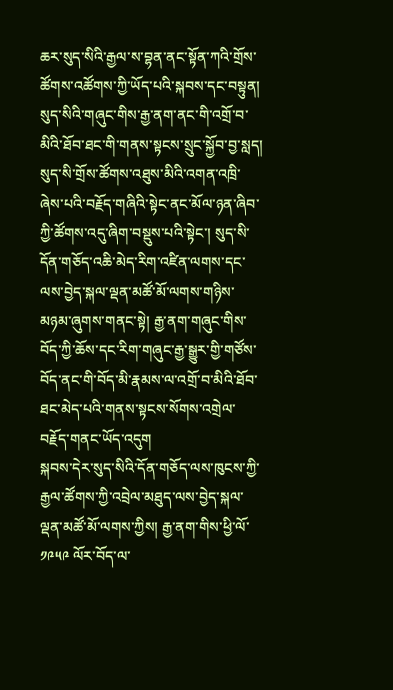ཆར་སུད་སིའི་རྒྱལ་ས་བྷན་ནང་སྟོན་ཀའི་གྲོས་ཚོགས་འཚོགས་ཀྱི་ཡོད་པའི་སྐབས་དང་བསྟུན། སུད་སིའི་གཞུང་གིས་རྒྱ་ནག་ནང་གི་འགྲོ་བ་མིའི་ཐོབ་ཐང་གི་གནས་སྟངས་སྲུང་སྐྱོབ་བྱ་སླད། སུད་སི་གྲོས་ཚོགས་འཐུས་མིའི་འགན་འཁྲི་ཞེས་པའི་བརྗོད་གཞིའི་སྟེང་ནང་མོལ་ཉན་ཞིབ་ཀྱི་ཚོགས་འདུ་ཞིག་བསྡུས་པའི་སྟེང་། སུད་སི་དོན་གཅོད་འཆི་མེད་རིག་འཛིན་ལགས་དང་ལས་བྱེད་སྐལ་ལྡན་མཚོ་མོ་ལགས་གཉིས་མཉམ་ཞུགས་གནང་སྟེ། རྒྱ་ནག་གཞུང་གིས་བོད་ཀྱི་ཆོས་དང་རིག་གཞུང་རྒྱ་སྒྱུར་གྱི་གཙོས་བོད་ནང་གི་བོད་མི་རྣམས་ལ་འགྲོ་བ་མིའི་ཐོབ་ཐང་མེད་པའི་གནས་སྟངས་སོགས་འགྲེལ་བརྗོད་གནང་ཡོད་འདུག
སྐབས་དེར་སུད་སིའི་དོན་གཅོད་ལས་ཁུངས་ཀྱི་རྒྱལ་ཚོགས་ཀྱི་འབྲེལ་མཐུད་ལས་བྱེད་སྐལ་ལྡན་མཚོ་མོ་ལགས་ཀྱིས། རྒྱ་ནག་གིས་ཕྱི་ལོ་ ༡༩༥༩ ལོར་བོད་ལ་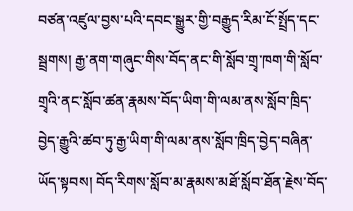བཙན་འཛུལ་བྱས་པའི་དབང་སྒྱུར་གྱི་བརྒྱུད་རིམ་ངོ་སྤྲོད་དང་སྦྲགས། རྒྱ་ནག་གཞུང་གིས་བོད་ནང་གི་སློབ་གྲྭ་ཁག་གི་སློབ་གྲྭའི་ནང་སློབ་ཚན་རྣམས་བོད་ཡིག་གི་ལམ་ནས་སློབ་ཁྲིད་བྱེད་རྒྱུའི་ཚབ་ཏུ་རྒྱ་ཡིག་གི་ལམ་ནས་སློབ་ཁྲིད་བྱེད་བཞིན་ཡོད་སྟབས། བོད་རིགས་སློབ་མ་རྣམས་མཐོ་སློབ་ཐོན་རྗེས་བོད་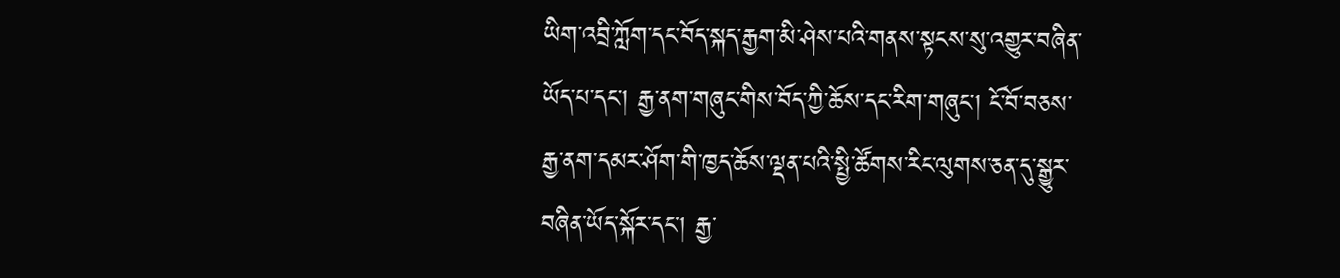ཡིག་འབྲི་ཀློག་དང་བོད་སྐད་རྒྱག་མི་ཤེས་པའི་གནས་སྟངས་སུ་འགྱུར་བཞིན་ཡོད་པ་དང་། རྒྱ་ནག་གཞུང་གིས་བོད་ཀྱི་ཆོས་དང་རིག་གཞུང་། ངོ་བོ་བཅས་རྒྱ་ནག་དམར་ཤོག་གི་ཁྱད་ཆོས་ལྡན་པའི་སྤྱི་ཚོགས་རིང་ལུགས་ཅན་དུ་སྒྱུར་བཞིན་ཡོད་སྐོར་དང་། རྒྱ་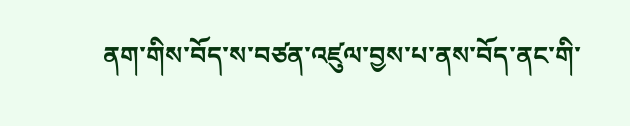ནག་གིས་བོད་ས་བཙན་འཛུལ་བྱས་པ་ནས་བོད་ནང་གི་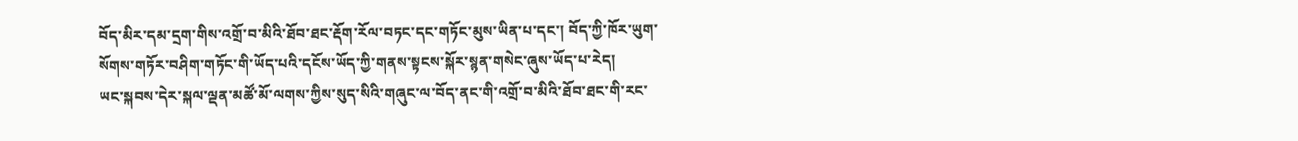བོད་མིར་དམ་དྲག་གིས་འགྲོ་བ་མིའི་ཐོབ་ཐང་རྡོག་རོལ་བཏང་དང་གཏོང་མུས་ཡིན་པ་དང་། བོད་ཀྱི་ཁོར་ཡུག་སོགས་གཏོར་བཤིག་གཏོང་གི་ཡོད་པའི་དངོས་ཡོད་ཀྱི་གནས་སྟངས་སྐོར་སྙན་གསེང་ཞུས་ཡོད་པ་རེད།
ཡང་སྐབས་དེར་སྐལ་ལྡན་མཚོ་མོ་ལགས་ཀྱིས་སུད་སིའི་གཞུང་ལ་བོད་ནང་གི་འགྲོ་བ་མིའི་ཐོབ་ཐང་གི་རང་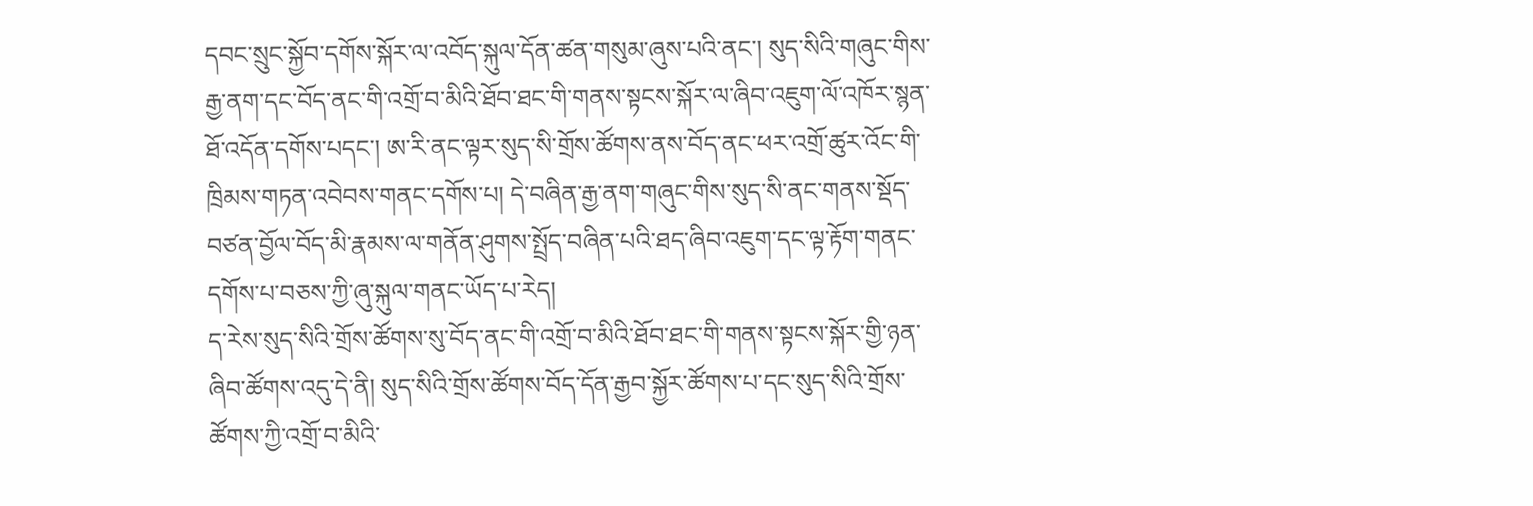དབང་སྲུང་སྐྱོབ་དགོས་སྐོར་ལ་འབོད་སྐུལ་དོན་ཚན་གསུམ་ཞུས་པའི་ནང་། སུད་སིའི་གཞུང་གིས་རྒྱ་ནག་དང་བོད་ནང་གི་འགྲོ་བ་མིའི་ཐོབ་ཐང་གི་གནས་སྟངས་སྐོར་ལ་ཞིབ་འཇུག་ལོ་འཁོར་སྙན་ཐོ་འདོན་དགོས་པདང་། ཨ་རི་ནང་ལྟར་སུད་སི་གྲོས་ཚོགས་ནས་བོད་ནང་ཕར་འགྲོ་ཚུར་འོང་གི་ཁྲིམས་གཏན་འབེབས་གནང་དགོས་པ། དེ་བཞིན་རྒྱ་ནག་གཞུང་གིས་སུད་སི་ནང་གནས་སྡོད་བཙན་བྱོལ་བོད་མི་རྣམས་ལ་གནོན་ཤུགས་སྤྲོད་བཞིན་པའི་ཐད་ཞིབ་འཇུག་དང་ལྟ་རྟོག་གནང་དགོས་པ་བཅས་ཀྱི་ཞུ་སྐུལ་གནང་ཡོད་པ་རེད།
ད་རེས་སུད་སིའི་གྲོས་ཚོགས་སུ་བོད་ནང་གི་འགྲོ་བ་མིའི་ཐོབ་ཐང་གི་གནས་སྟངས་སྐོར་གྱི་ཉན་ཞིབ་ཚོགས་འདུ་དེ་ནི། སུད་སིའི་གྲོས་ཚོགས་བོད་དོན་རྒྱབ་སྐྱོར་ཚོགས་པ་དང་སུད་སིའི་གྲོས་ཚོགས་ཀྱི་འགྲོ་བ་མིའི་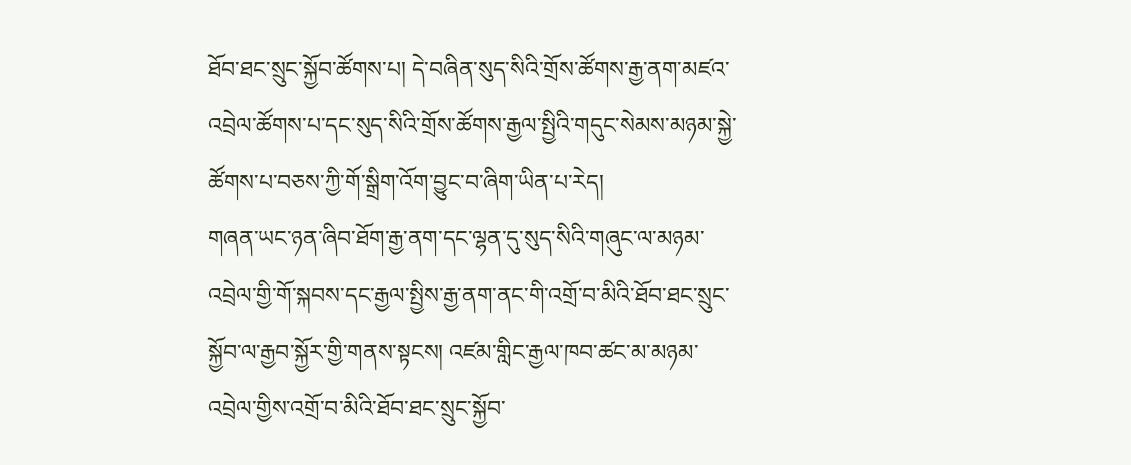ཐོབ་ཐང་སྲུང་སྐྱོབ་ཚོགས་པ། དེ་བཞིན་སུད་སིའི་གྲོས་ཚོགས་རྒྱ་ནག་མཛའ་འབྲེལ་ཚོགས་པ་དང་སུད་སིའི་གྲོས་ཚོགས་རྒྱལ་སྤྱིའི་གདུང་སེམས་མཉམ་སྐྱེ་ཚོགས་པ་བཅས་ཀྱི་གོ་སྒྲིག་འོག་བྱུང་བ་ཞིག་ཡིན་པ་རེད།
གཞན་ཡང་ཉན་ཞིབ་ཐོག་རྒྱ་ནག་དང་ལྷན་དུ་སུད་སིའི་གཞུང་ལ་མཉམ་འབྲེལ་གྱི་གོ་སྐབས་དང་རྒྱལ་སྤྱིས་རྒྱ་ནག་ནང་གི་འགྲོ་བ་མིའི་ཐོབ་ཐང་སྲུང་སྐྱོབ་ལ་རྒྱབ་སྐྱོར་གྱི་གནས་སྟངས། འཛམ་གླིང་རྒྱལ་ཁབ་ཚང་མ་མཉམ་འབྲེལ་གྱིས་འགྲོ་བ་མིའི་ཐོབ་ཐང་སྲུང་སྐྱོབ་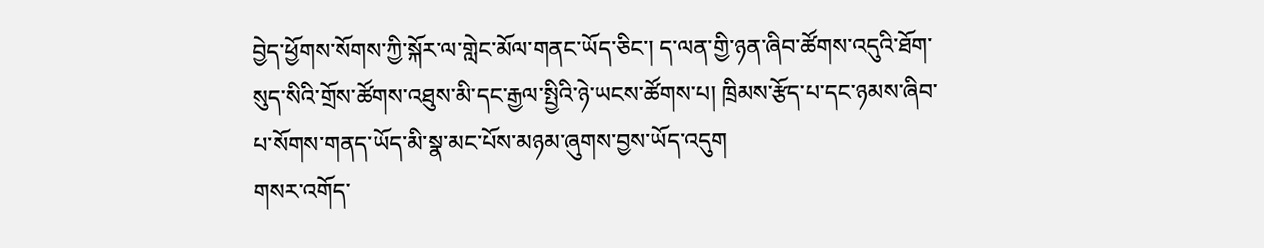བྱེད་ཕྱོགས་སོགས་ཀྱི་སྐོར་ལ་གླེང་མོལ་གནང་ཡོད་ཅིང་། ད་ལན་གྱི་ཉན་ཞིབ་ཚོགས་འདུའི་ཐོག་སུད་སིའི་གྲོས་ཚོགས་འཐུས་མི་དང་རྒྱལ་སྤྱིའི་ཉེ་ཡངས་ཚོགས་པ། ཁྲིམས་རྩོད་པ་དང་ཉམས་ཞིབ་པ་སོགས་གནད་ཡོད་མི་སྣ་མང་པོས་མཉམ་ཞུགས་བྱས་ཡོད་འདུག
གསར་འགོད་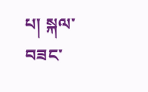པ། སྐལ་བཟང་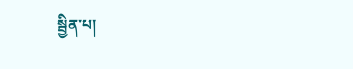སྦྱིན་པ།